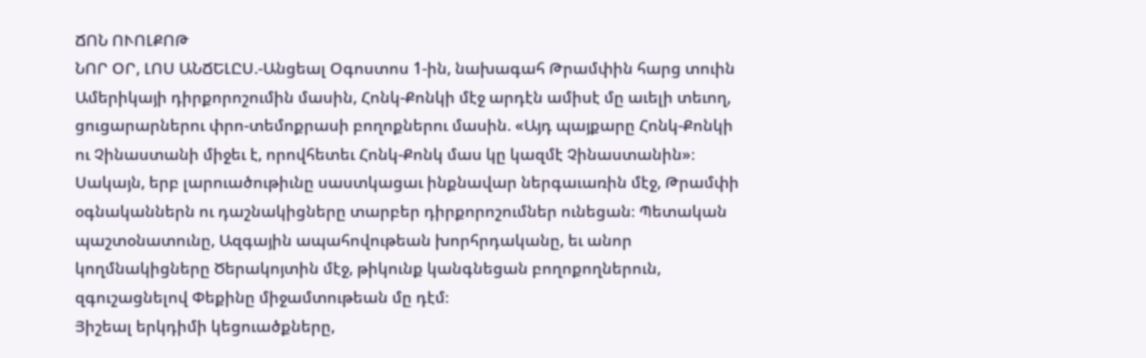ՃՈՆ ՈՒՈԼՔՈԹ
ՆՈՐ ՕՐ, ԼՈՍ ԱՆՃԵԼԸՍ.-Անցեալ Օգոստոս 1-ին, նախագահ Թրամփին հարց տուին Ամերիկայի դիրքորոշումին մասին, Հոնկ-Քոնկի մէջ արդէն ամիսէ մը աւելի տեւող, ցուցարարներու փրո-տեմոքրասի բողոքներու մասին. «Այդ պայքարը Հոնկ-Քոնկի ու Չինաստանի միջեւ է, որովհետեւ Հոնկ-Քոնկ մաս կը կազմէ Չինաստանին»։ Սակայն, երբ լարուածութիւնը սաստկացաւ ինքնավար ներգաւառին մէջ, Թրամփի օգնականներն ու դաշնակիցները տարբեր դիրքորոշումներ ունեցան։ Պետական պաշտօնատունը, Ազգային ապահովութեան խորհրդականը, եւ անոր կողմնակիցները Ծերակոյտին մէջ, թիկունք կանգնեցան բողոքողներուն, զգուշացնելով Փեքինը միջամտութեան մը դէմ։
Յիշեալ երկդիմի կեցուածքները,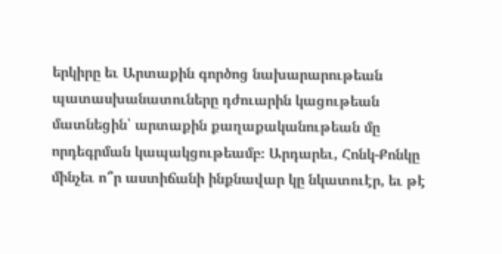երկիրը եւ Արտաքին գործոց նախարարութեան պատասխանատուները դժուարին կացութեան մատնեցին՝ արտաքին քաղաքականութեան մը որդեգրման կապակցութեամբ։ Արդարեւ, Հոնկ-Քոնկը մինչեւ ո՞ր աստիճանի ինքնավար կը նկատուէր, եւ թէ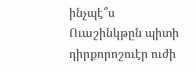ինչպէ՞ս Ուաշինկթըն պիտի դիրքորոշուէր ուժի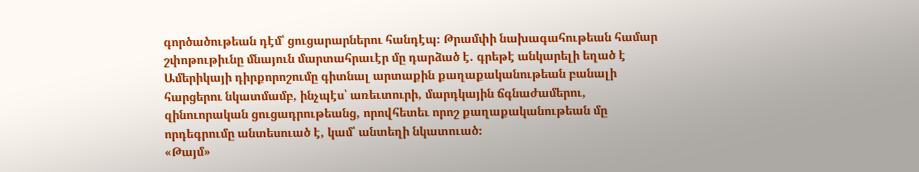գործածութեան դէմ՝ ցուցարարներու հանդէպ։ Թրամփի նախագահութեան համար շփոթութիւնը մնայուն մարտահրաւէր մը դարձած է. գրեթէ անկարելի եղած է Ամերիկայի դիրքորոշումը գիտնալ արտաքին քաղաքականութեան բանալի հարցերու նկատմամբ, ինչպէս՝ առեւտուրի, մարդկային ճգնաժամերու, զինուորական ցուցադրութեանց, որովհետեւ որոշ քաղաքականութեան մը որդեգրումը անտեսուած է, կամ՝ անտեղի նկատուած։
«Թայմ»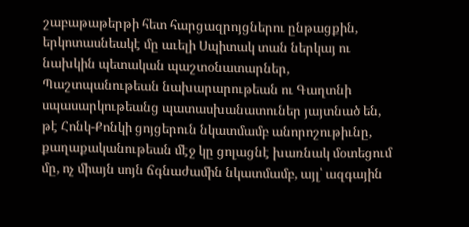շաբաթաթերթի հետ հարցազրոյցներու ընթացքին, երկոտասնեակէ մը աւելի Սպիտակ տան ներկայ ու նախկին պետական պաշտօնատարներ, Պաշտպանութեան նախարարութեան ու Գաղտնի սպասարկութեանց պատասխանատուներ յայտնած են, թէ Հոնկ-Քոնկի ցոյցերուն նկատմամբ անորոշութիւնը, քաղաքականութեան մէջ կը ցոլացնէ խառնակ մօտեցում մը, ոչ միայն սոյն ճգնաժամին նկատմամբ, այլ՝ ազգային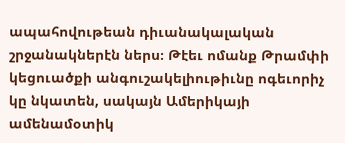ապահովութեան դիւանակալական շրջանակներէն ներս։ Թէեւ ոմանք Թրամփի կեցուածքի անգուշակելիութիւնը ոգեւորիչ կը նկատեն, սակայն Ամերիկայի ամենամօտիկ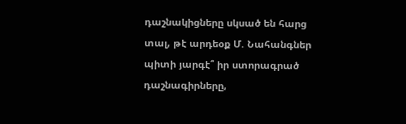դաշնակիցները սկսած են հարց տալ, թէ արդեօք Մ. Նահանգներ պիտի յարգէ՞ իր ստորագրած դաշնագիրները,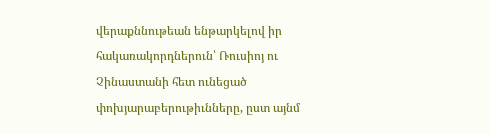վերաքննութեան ենթարկելով իր հակառակորդներուն՝ Ռուսիոյ ու Չինաստանի հետ ունեցած փոխյարաբերութիւնները, ըստ այնմ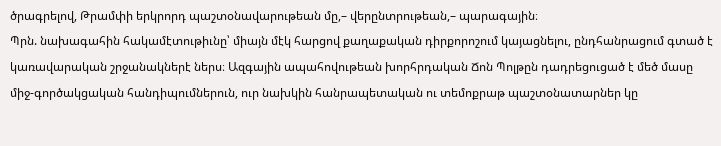ծրագրելով, Թրամփի երկրորդ պաշտօնավարութեան մը,– վերընտրութեան,– պարագային։
Պրն. նախագահին հակամէտութիւնը՝ միայն մէկ հարցով քաղաքական դիրքորոշում կայացնելու, ընդհանրացում գտած է կառավարական շրջանակներէ ներս։ Ազգային ապահովութեան խորհրդական Ճոն Պոլթըն դադրեցուցած է մեծ մասը միջ-գործակցական հանդիպումներուն, ուր նախկին հանրապետական ու տեմոքրաթ պաշտօնատարներ կը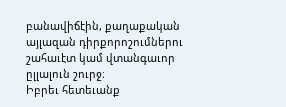բանավիճէին, քաղաքական այլազան դիրքորոշումներու շահաւէտ կամ վտանգաւոր ըլլալուն շուրջ։
Իբրեւ հետեւանք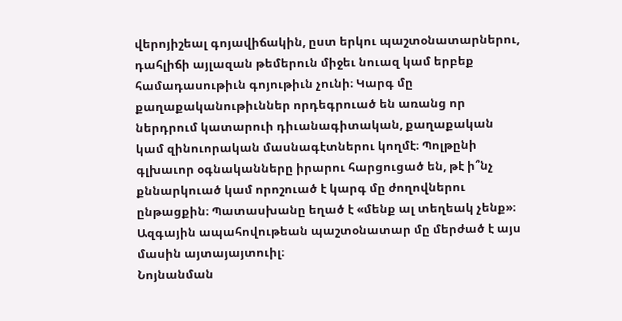վերոյիշեալ գոյավիճակին, ըստ երկու պաշտօնատարներու, դահլիճի այլազան թեմերուն միջեւ նուազ կամ երբեք համադասութիւն գոյութիւն չունի։ Կարգ մը քաղաքականութիւններ որդեգրուած են առանց որ ներդրում կատարուի դիւանագիտական, քաղաքական կամ զինուորական մասնագէտներու կողմէ։ Պոլթընի գլխաւոր օգնականները իրարու հարցուցած են, թէ ի՞նչ քննարկուած կամ որոշուած է կարգ մը ժողովներու ընթացքին։ Պատասխանը եղած է «մենք ալ տեղեակ չենք»։ Ազգային ապահովութեան պաշտօնատար մը մերժած է այս մասին այտայայտուիլ։
Նոյնանման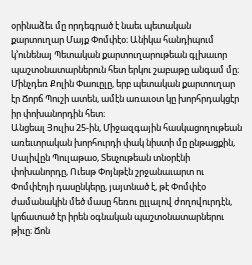օրինաձեւ մը որդեգրած է նաեւ պետական քարտուղար Մայք Փոմփէօ։ Անիկա հանդիպում կ՚ունենայ Պետական քարտուղարութեան գլխաւոր պաշտօնատարներուն հետ երկու շաբաթը անգամ մը։ Մինչդեռ Քոլին Փաուըլը, երբ պետական քարտուղար էր Ճորճ Պուշի ատեն, ամէն առաւօտ կը խորհրդակցէր իր փոխանորդին հետ։
Անցեալ Յուլիս 25-ին, Միջազգային հասկացողութեան առեւտրական խորհուրդի փակ նիստի մը ընթացքին, Սալիվըն Պուլաթաօ, Տեսչութեան տնօրէնի փոխանորդը, Ուեսթ Փոյնթէն շրջանաւարտ ու Փոմփէոյի դասընկերը, յայտնած է, թէ Փոմփէօ ժամանակին մեծ մասը հեռու ըլլալով ժողովուրդէն, կրճատած էր իրեն օգնական պաշտօնատարներու թիւը։ Ճոն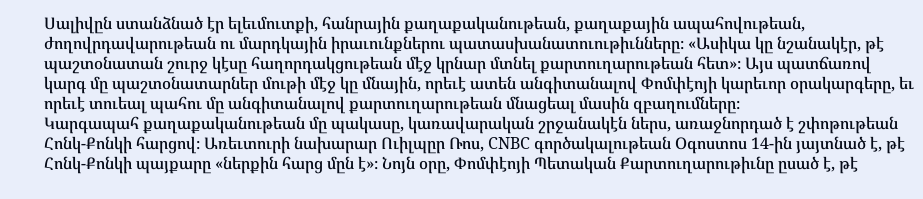Սալիվըն ստանձնած էր ելեւմուտքի, հանրային քաղաքականութեան, քաղաքային ապահովութեան, ժողովրդավարութեան ու մարդկային իրաւունքներու պատասխանատուութիւնները։ «Ասիկա կը նշանակէր, թէ պաշտօնատան շուրջ կէսը հաղորդակցութեան մէջ կրնար մտնել քարտուղարութեան հետ»։ Այս պատճառով կարգ մը պաշտօնատարներ մութի մէջ կը մնային, որեւէ ատեն անգիտանալով Փոմփէոյի կարեւոր օրակարգերը, եւ որեւէ տուեալ պահու մը անգիտանալով քարտուղարութեան մնացեալ մասին զբաղումները։
Կարգապահ քաղաքականութեան մը պակասը, կառավարական շրջանակէն ներս, առաջնորդած է շփոթութեան Հոնկ-Քոնկի հարցով։ Առեւտուրի նախարար Ուիլպըր Ռոս, CNBC գործակալութեան Օգոստոս 14-ին յայտնած է, թէ Հոնկ-Քոնկի պայքարը «ներքին հարց մըն է»։ Նոյն օրը, Փոմփէոյի Պետական Քարտուղարութիւնը ըսած է, թէ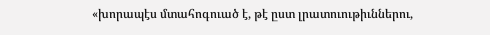«խորապէս մտահոգուած է, թէ ըստ լրատուութիւններու,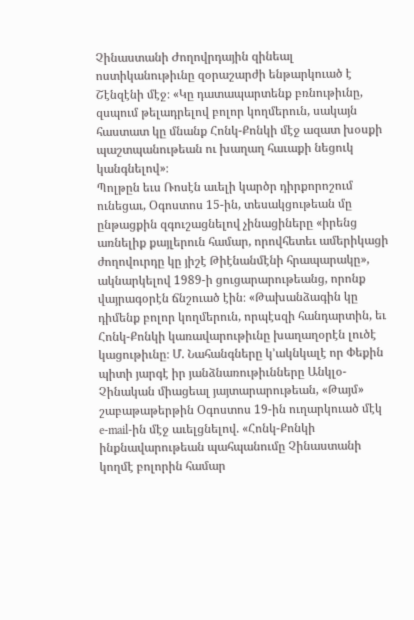Չինաստանի Ժողովրդային զինեալ ոստիկանութիւնը զօրաշարժի ենթարկուած է Շէնզէնի մէջ։ «Կը դատապարտենք բռնութիւնը, զսպում թելադրելով բոլոր կողմերուն, սակայն հաստատ կը մնանք Հոնկ-Քոնկի մէջ ազատ խօսքի պաշտպանութեան ու խաղաղ հաւաքի նեցուկ կանգնելով»։
Պոլթըն եւս Ռոսէն աւելի կարծր դիրքորոշում ունեցաւ, Օգոստոս 15-ին, տեսակցութեան մը ընթացքին զգուշացնելով չինացիները «իրենց առնելիք քայլերուն համար, որովհետեւ ամերիկացի ժողովուրդը կը յիշէ Թիէնանմէնի հրապարակը», ակնարկելով 1989-ի ցուցարարութեանց, որոնք վայրագօրէն ճնշուած էին։ «Թախանձագին կը դիմենք բոլոր կողմերուն, որպէսզի հանդարտին, եւ Հոնկ-Քոնկի կառավարութիւնը խաղաղօրէն լուծէ կացութիւնը։ Մ. Նահանգները կ՚ակնկալէ որ Փեքին պիտի յարգէ իր յանձնառութիւնները Անկլօ-Չինական միացեալ յայտարարութեան, «Թայմ» շաբաթաթերթին Օգոստոս 19-ին ուղարկուած մէկ e-mail-ին մէջ աւելցնելով. «Հոնկ-Քոնկի ինքնավարութեան պահպանումը Չինաստանի կողմէ բոլորին համար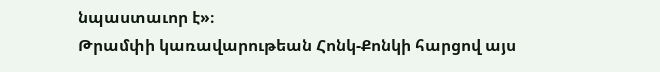նպաստաւոր է»։
Թրամփի կառավարութեան Հոնկ-Քոնկի հարցով այս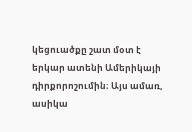կեցուածքը շատ մօտ է երկար ատենի Ամերիկայի դիրքորոշումին։ Այս ամառ, ասիկա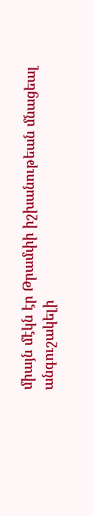միայն մէկն էր Թրամփի իշխանութեան մնացեալ անգուշակելի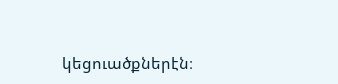կեցուածքներէն։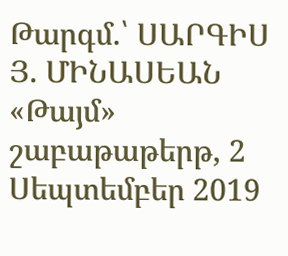Թարգմ.՝ ՍԱՐԳԻՍ Յ. ՄԻՆԱՍԵԱՆ
«Թայմ» շաբաթաթերթ, 2 Սեպտեմբեր 2019